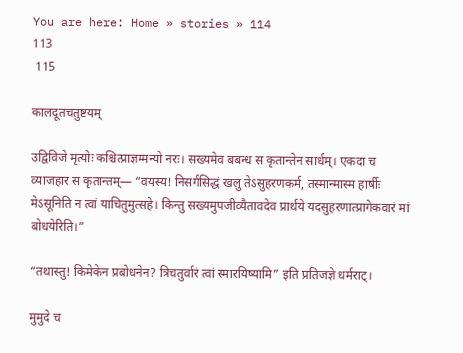You are here: Home » stories » 114
113
 115

कालदूतचतुष्टयम्

उद्विविजे मृत्योः कश्चित्प्राज्ञम्मन्यो नरः। सख्यमेव बबन्ध स कृतान्तेन सार्धम्। एकदा च व्याजहार स कृतान्तम्— “वयस्य! निसर्गसिद्धं खलु तेऽसुहरणकर्म, तस्मान्मास्म हार्षीः मेऽसूनिति न त्वां याचितुमुत्सहे। किन्तु सख्यमुपजीव्यैतावदेव प्रार्थये यदसुहरणात्प्रागेकवारं मां बोधयेरिति।”

“तथास्तु! किमेकेन प्रबोधनेन? त्रिचतुर्वारं त्वां स्मारयिष्यामि” इति प्रतिजज्ञे धर्मराट्।

मुमुदे च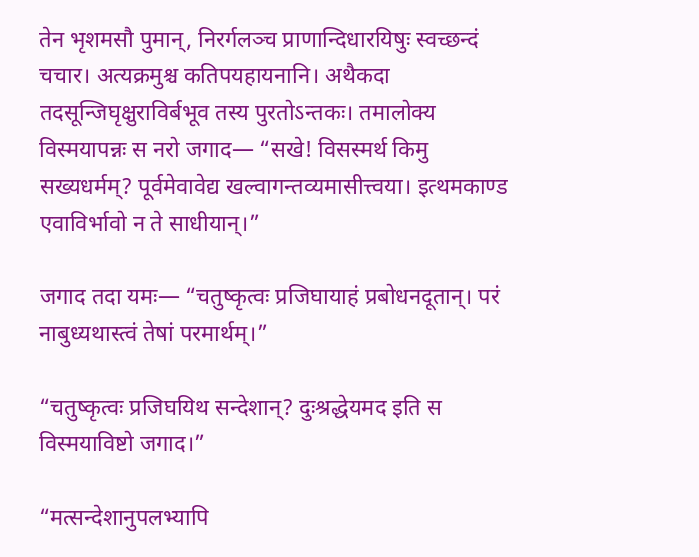तेन भृशमसौ पुमान्, निरर्गलञ्च प्राणान्दिधारयिषुः स्वच्छन्दं चचार। अत्यक्रमुश्च कतिपयहायनानि। अथैकदा तदसून्जिघृक्षुराविर्बभूव तस्य पुरतोऽन्तकः। तमालोक्य विस्मयापन्नः स नरो जगाद— “सखे! विसस्मर्थ किमु सख्यधर्मम्? पूर्वमेवावेद्य खल्वागन्तव्यमासीत्त्वया। इत्थमकाण्ड एवाविर्भावो न ते साधीयान्।”

जगाद तदा यमः— “चतुष्कृत्वः प्रजिघायाहं प्रबोधनदूतान्। परं नाबुध्यथास्त्वं तेषां परमार्थम्।”

“चतुष्कृत्वः प्रजिघयिथ सन्देशान्? दुःश्रद्धेयमद इति स विस्मयाविष्टो जगाद।”

“मत्सन्देशानुपलभ्यापि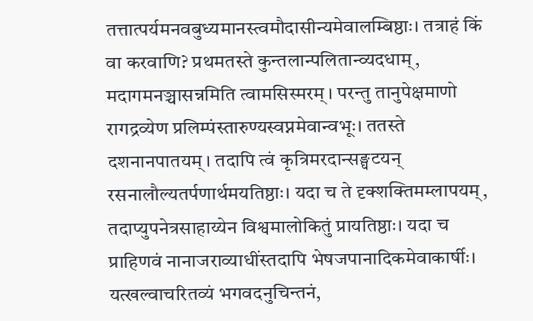तत्तात्पर्यमनवबुध्यमानस्त्वमौदासीन्यमेवालम्बिष्ठाः। तत्राहं किं वा करवाणि? प्रथमतस्ते कुन्तलान्पलितान्व्यदधाम्, मदागमनञ्चासन्नमिति त्वामसिस्मरम्। परन्तु तानुपेक्षमाणो रागद्रव्येण प्रलिम्पंस्तारुण्यस्वप्नमेवान्वभूः। ततस्ते दशनानपातयम्। तदापि त्वं कृत्रिमरदान्सङ्घटयन् रसनालौल्यतर्पणार्थमयतिष्ठाः। यदा च ते दृक्शक्तिमम्लापयम्, तदाप्युपनेत्रसाहाय्येन विश्वमालोकितुं प्रायतिष्ठाः। यदा च प्राहिणवं नानाजराव्याधींस्तदापि भेषजपानादिकमेवाकार्षीः। यत्खल्वाचरितव्यं भगवदनुचिन्तनं,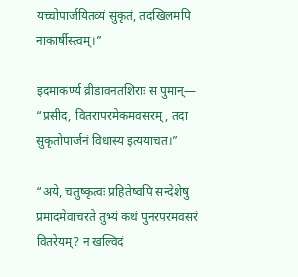यच्चोपार्जयितव्यं सुकृतं, तदखिलमपि नाकार्षीस्त्वम्।”

इदमाकर्ण्य व्रीडावनतशिराः स पुमान्— “प्रसीद, वितरापरमेकमवसरम्, तदा सुकृतोपार्जनं विधास्य इत्ययाचत।”

“अये, चतुष्कृत्वः प्रहितेष्वपि सन्देशेषु प्रमादमेवाचरते तुभ्यं कथं पुनरपरमवसरं वितरेयम्? न खल्विदं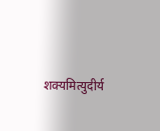शक्यमित्युदीर्य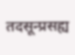तदसून्प्रसह्य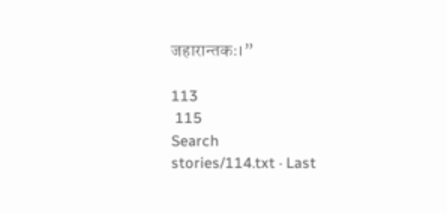जहारान्तकः।”

113
 115
Search
stories/114.txt · Last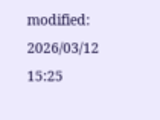modified: 2026/03/12 15:25